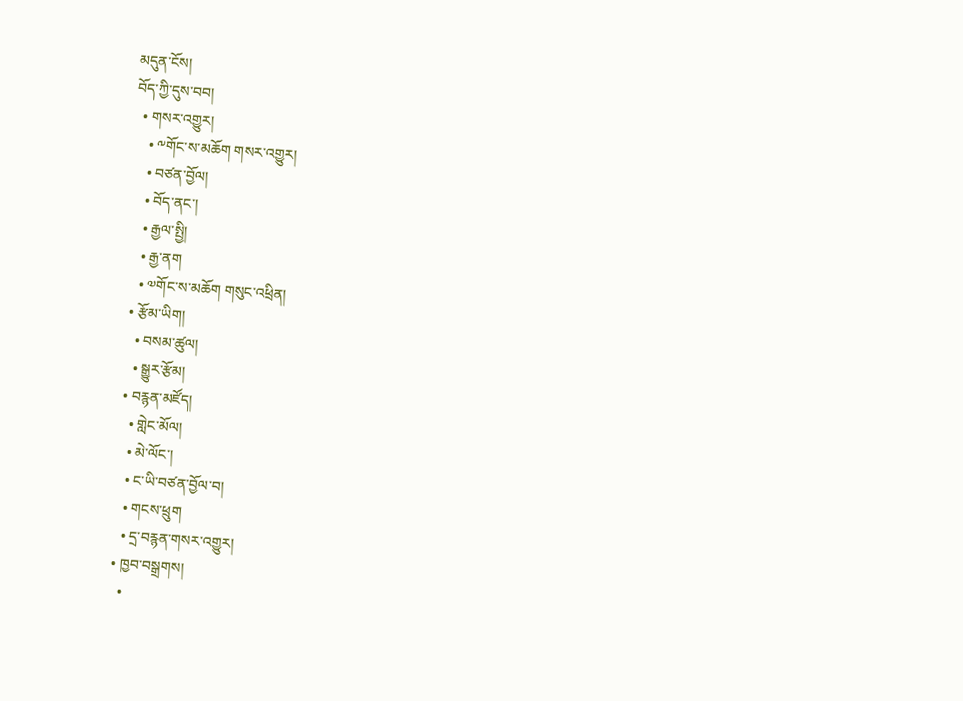མདུན་ངོས།
བོད་ཀྱི་དུས་བབ།
  • གསར་འགྱུར།
    • ༸གོང་ས་མཆོག གསར་འགྱུར།
    • བཙན་བྱོལ།
    • བོད་ནང་།
    • རྒྱལ་སྤྱི།
    • རྒྱ་ནག
    • ༧གོང་ས་མཆོག གསུང་འཕྲིན།
  • རྩོམ་ཡིག།
    • བསམ་ཚུལ།
    • སྒྱུར་རྩོམ།
  • བརྙན་མཛོད།
    • གླེང་མོལ།
    • མེ་ལོང་།
    • ང་ཡི་བཙན་བྱོལ་བ།
    • གངས་ཕྲུག
    • དྲ་བརྙན་གསར་འགྱུར།
  • ཁྱབ་བསྒྲགས།
    •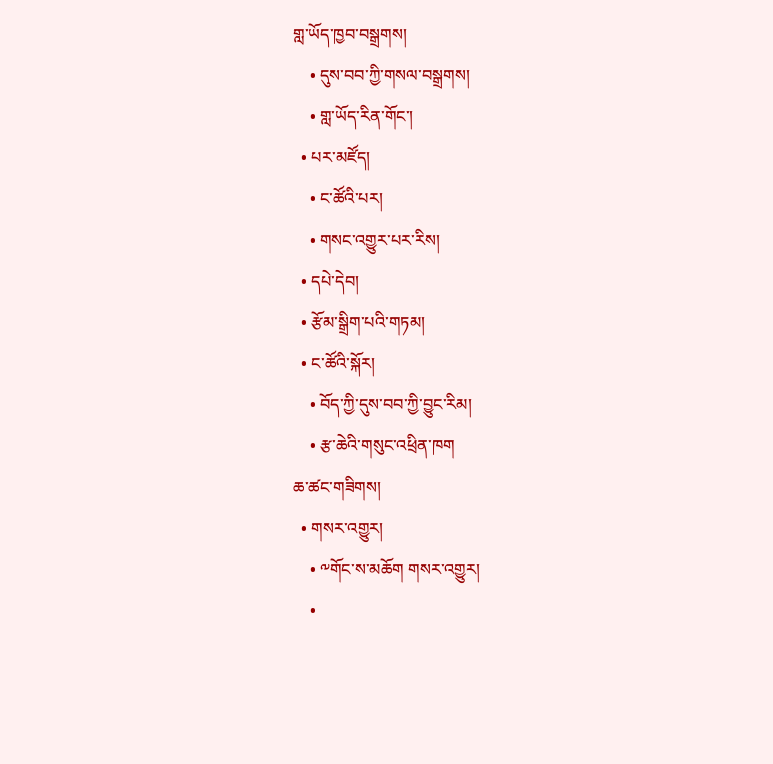གླ་ཡོད་ཁྱབ་བསྒྲགས།
    • དུས་བབ་ཀྱི་གསལ་བསྒྲགས།
    • གླ་ཡོད་རིན་གོང་།
  • པར་མཛོད།
    • ང་ཚོའི་པར།
    • གསང་འགྱུར་པར་རིས།
  • དཔེ་དེབ།
  • རྩོམ་སྒྲིག་པའི་གཏམ།
  • ང་ཚོའི་སྐོར།
    • བོད་ཀྱི་དུས་བབ་ཀྱི་བྱུང་རིམ།
    • རྩ་ཆེའི་གསུང་འཕྲིན་ཁག
ཆ་ཚང་གཟིགས།
  • གསར་འགྱུར།
    • ༸གོང་ས་མཆོག གསར་འགྱུར།
    •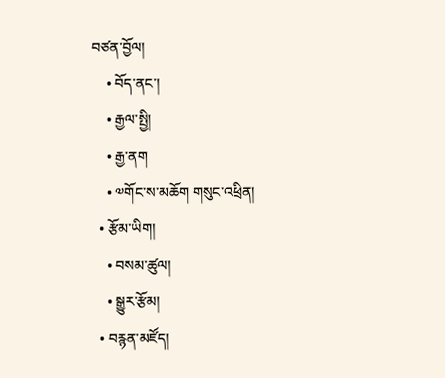བཙན་བྱོལ།
    • བོད་ནང་།
    • རྒྱལ་སྤྱི།
    • རྒྱ་ནག
    • ༧གོང་ས་མཆོག གསུང་འཕྲིན།
  • རྩོམ་ཡིག།
    • བསམ་ཚུལ།
    • སྒྱུར་རྩོམ།
  • བརྙན་མཛོད།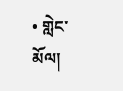• གླེང་མོལ།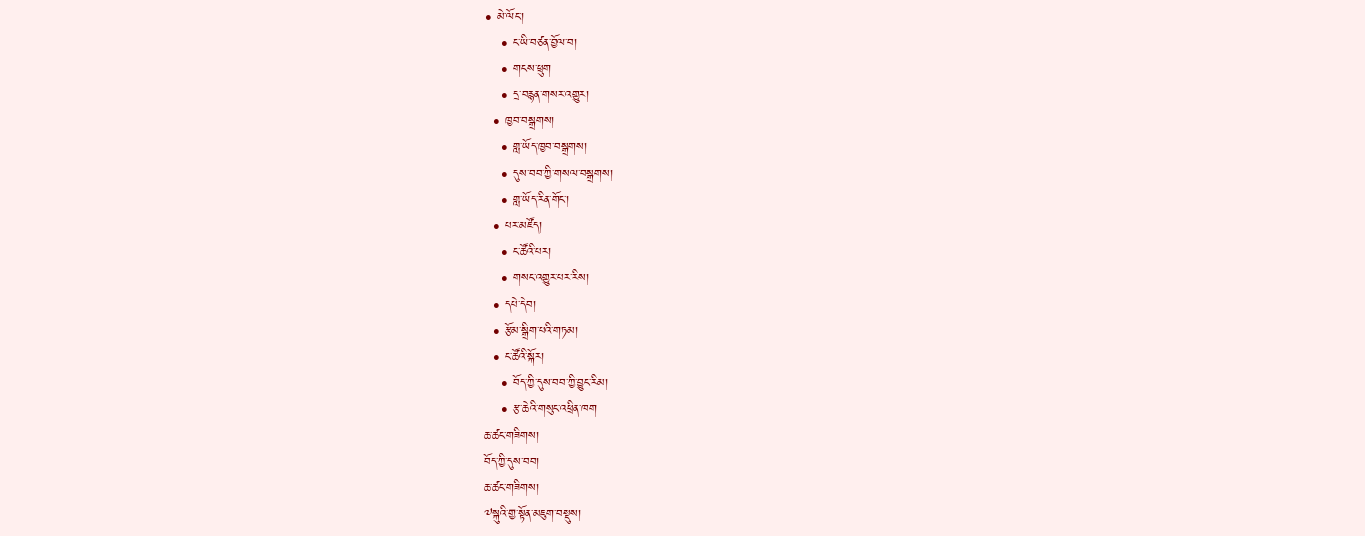• མེ་ལོང་།
    • ང་ཡི་བཙན་བྱོལ་བ།
    • གངས་ཕྲུག
    • དྲ་བརྙན་གསར་འགྱུར།
  • ཁྱབ་བསྒྲགས།
    • གླ་ཡོད་ཁྱབ་བསྒྲགས།
    • དུས་བབ་ཀྱི་གསལ་བསྒྲགས།
    • གླ་ཡོད་རིན་གོང་།
  • པར་མཛོད།
    • ང་ཚོའི་པར།
    • གསང་འགྱུར་པར་རིས།
  • དཔེ་དེབ།
  • རྩོམ་སྒྲིག་པའི་གཏམ།
  • ང་ཚོའི་སྐོར།
    • བོད་ཀྱི་དུས་བབ་ཀྱི་བྱུང་རིམ།
    • རྩ་ཆེའི་གསུང་འཕྲིན་ཁག
ཆ་ཚང་གཟིགས།
བོད་ཀྱི་དུས་བབ།
ཆ་ཚང་གཟིགས།
༧སྐུའི་གྱ་སྟོན་མཇུག་བསྡུས།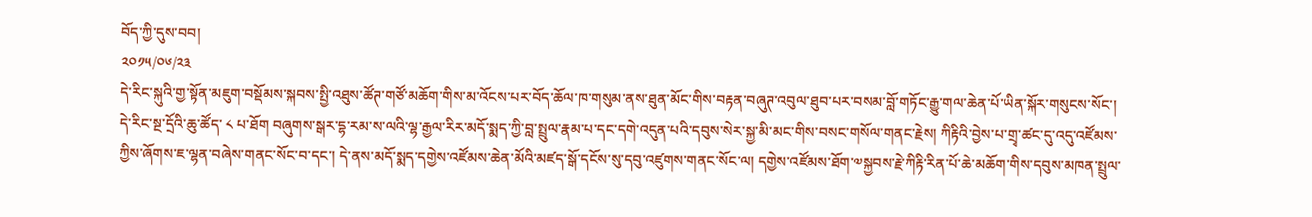བོད་ཀྱི་དུས་བབ།
༢༠༡༥/༠༦/༢༣
དེ་རིང་སྐུའི་གྱ་སྟོན་མཇུག་བསྡོམས་སྐབས་སྤྱི་འཐུས་ཚོཊ་གཙོ་མཆོག་གིས་མ་འོངས་པར་བོད་ཆོལ་ཁ་གསུམ་ནས་ཐུན་མོང་གིས་བརྟན་བཞུཊ་འབུལ་ཐུབ་པར་བསམ་བློ་གཏོང་རྒྱུ་གལ་ཆེན་པོ་ཡིན་སྐོར་གསུངས་སོང་།
དེ་རིང་སྔ་དྲོའི་ཆུ་ཚོད་ ༨ པ་ཐོག བཞུགས་སྒར་དྷ་རམ་ས་ལའི་ལྷ་རྒྱལ་རིར་མདོ་སྨད་ཀྱི་བླ་སྤྲུལ་རྣམ་པ་དང་དགེ་འདུན་པའི་དབུས་སེར་སྐྱ་མི་མང་གིས་བསང་གསོལ་གནང་རྗེས། ཀིརྟིའི་བྱེས་པ་གྲྭ་ཚང་དུ་འདུ་འཛོམས་ཀྱིས་ཞོགས་ཇ་ལྷན་བཞེས་གནང་སོང་བ་དང་། དེ་ནས་མདོ་སྨད་དགྱེས་འཛོམས་ཆེན་མོའི་མཛད་སྒོ་དངོས་སུ་དབུ་འཛུགས་གནང་སོང་ལ། དགྱེས་འཛོམས་ཐོག་༧སྐྱབས་རྗེ་ཀིརྟི་རིན་པོ་ཆེ་མཆོག་གིས་དབུས་མཁན་སྤྲུལ་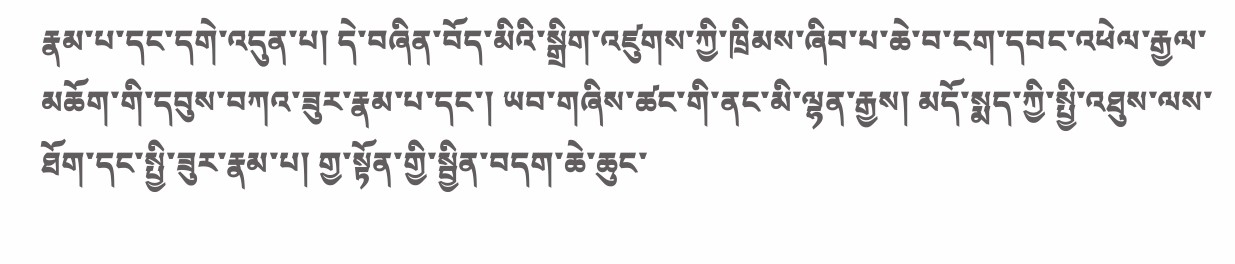རྣམ་པ་དང་དགེ་འདུན་པ། དེ་བཞིན་བོད་མིའི་སྒྲིག་འཛུགས་ཀྱི་ཁྲིམས་ཞིབ་པ་ཆེ་བ་ངག་དབང་འཕེལ་རྒྱལ་མཆོག་གི་དབུས་བཀའ་ཟུར་རྣམ་པ་དང་། ཡབ་གཞིས་ཚང་གི་ནང་མི་ལྷན་རྒྱས། མདོ་སྨད་ཀྱི་སྤྱི་འཐུས་ལས་ཐོག་དང་སྤྱི་ཟུར་རྣམ་པ། གྱ་སྟོན་གྱི་སྦྱིན་བདག་ཆེ་ཆུང་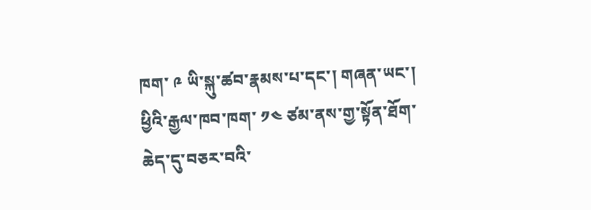ཁག་ ༩ ཡི་སྐུ་ཚབ་རྣམས་པ་དང་། གཞན་ཡང་། ཕྱིའི་རྒྱལ་ཁབ་ཁག་ ༡༤ ཙམ་ནས་གྱ་སྟོན་ཐོག་ཆེད་དུ་བཅར་བའི་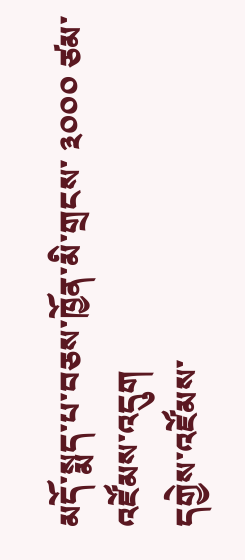མདོ་སྨད་པ་བཅས་ཁྱོན་མི་གྲངས་ ༣༠༠༠ ཙམ་འཛོམས་འདུག
དགྱེས་འཛོམས་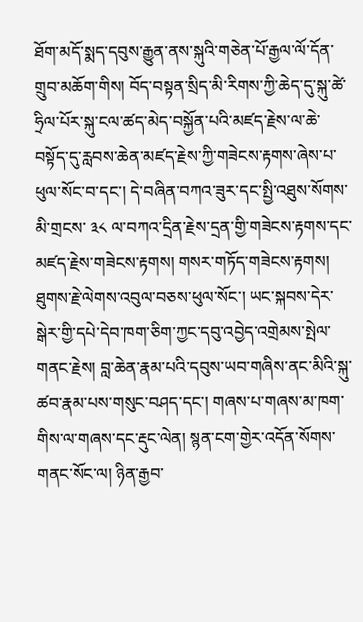ཐོག་མདོ་སྨད་དབུས་རྒྱུན་ནས་སྐུའི་གཅེན་པོ་རྒྱལ་ལོ་དོན་གྲུབ་མཆོག་གིས། བོད་བསྟན་སྲིད་མི་རིགས་ཀྱི་ཆེད་དུ་སྐུ་ཚེ་ཧྲིལ་པོར་སྐུ་ངལ་ཚད་མེད་བསྐྱོན་པའི་མཛད་རྗེས་ལ་ཆེ་བསྟོད་དུ་རླབས་ཆེན་མཛད་རྗེས་ཀྱི་གཟེངས་རྟགས་ཞེས་པ་ཕུལ་སོང་བ་དང་། དེ་བཞིན་བཀའ་ཟུར་དང་སྤྱི་འཐུས་སོགས་མི་གྲངས་ ༣༨ ལ་བཀའ་དྲིན་རྗེས་དྲན་གྱི་གཟེངས་རྟགས་དང་མཛད་རྗེས་གཟེངས་རྟགས། གསར་གཏོད་གཟེངས་རྟགས། ཐུགས་རྗེ་ལེགས་འབུལ་བཅས་ཕུལ་སོང་། ཡང་སྐབས་དེར་སྒེར་གྱི་དཔེ་དེབ་ཁག་ཅིག་ཀྱང་དབུ་འབྱེད་འགྲེམས་སྤེལ་གནང་རྗེས། བླ་ཆེན་རྣམ་པའི་དབུས་ཡབ་གཞིས་ནང་མིའི་སྐུ་ཚབ་རྣམ་པས་གསུང་བཤད་དང་། གཞས་པ་གཞས་མ་ཁག་གིས་ལ་གཞས་དང་རྡུང་ལེན། སྙན་ངག་གྱེར་འདོན་སོགས་གནང་སོང་ལ། ཉིན་རྒྱབ་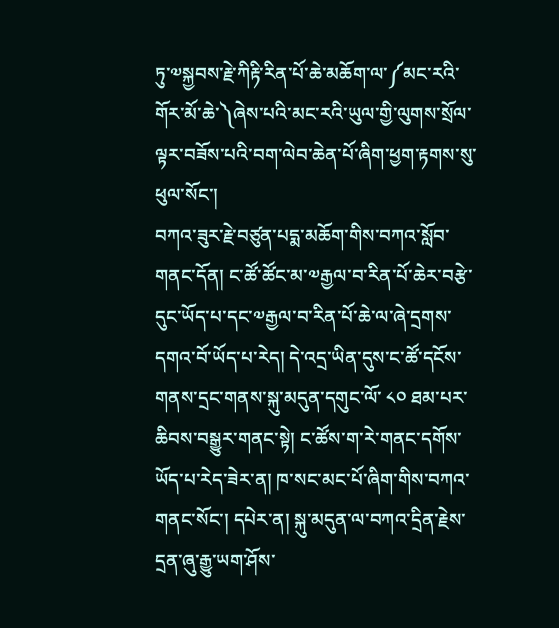ཏུ་༧སྐྱབས་རྗེ་ཀིརྟི་རིན་པོ་ཆེ་མཆོག་ལ་༼མང་རའི་གོར་མོ་ཆེ་༽ཞེས་པའི་མང་རའི་ཡུལ་གྱི་ལུགས་སྲོལ་ལྟར་བཟོས་པའི་བག་ལེབ་ཆེན་པོ་ཞིག་ཕྱག་རྟགས་སུ་ཕུལ་སོང་།
བཀའ་ཟུར་རྗེ་བཙུན་པདྨ་མཆོག་གིས་བཀའ་སློབ་གནང་དོན། ང་ཚོ་ཚོང་མ་༧རྒྱལ་བ་རིན་པོ་ཆེར་བརྩེ་དུང་ཡོད་པ་དང་༧རྒྱལ་བ་རིན་པོ་ཆེ་ལ་ཞེ་དྲགས་དགའ་བོ་ཡོད་པ་རེད། དེ་འདྲ་ཡིན་དུས་ང་ཚོ་དངོས་གནས་དྲང་གནས་སྐུ་མདུན་དགུང་ལོ་ ༨༠ ཐམ་པར་ཆིབས་བསྒྱུར་གནང་སྟེ། ང་ཚོས་ག་རེ་གནང་དགོས་ཡོད་པ་རེད་ཟེར་ན། ཁ་སང་མང་པོ་ཞིག་གིས་བཀའ་གནང་སོང་། དཔེར་ན། སྐུ་མདུན་ལ་བཀའ་དྲིན་རྗེས་དྲན་ཞུ་རྒྱུ་ཡག་ཤོས་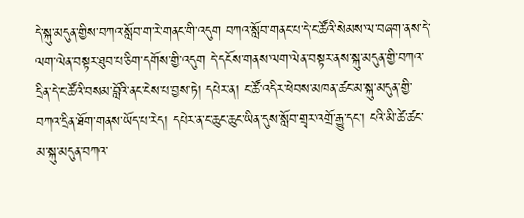དེ་སྐུ་མདུན་གྱིས་བཀའ་སློབ་ག་རེ་གནང་གི་འདུག བཀའ་སློབ་གནང་པ་དེ་ང་ཚོའི་སེམས་ལ་བཞག་ནས་དེ་ལག་ལེན་བསྟར་ཐུབ་པ་ཅིག་དགོས་གྱི་འདུག དེ་དངོས་གནས་ལག་ལེན་བསྟར་ནས་སྐུ་མདུན་གྱི་བཀའ་དྲིན་དེ་ང་ཚོའི་བསམ་བློའི་ནང་ངེས་པ་བྱས་ཏེ། དཔེར་ན། ང་ཚོ་འདིར་ཕེབས་མཁན་ཚང་མ་སྐུ་མདུན་གྱི་བཀའ་དྲིན་ཐོག་གནས་ཡོད་པ་རེད། དཔེར་ན་ང་ཆུང་ཆུང་ཡིན་དུས་སློབ་གྲྭར་འགྲོ་རྒྱུ་དང་། ངའི་མི་ཚེ་ཚང་མ་སྐུ་མདུན་བཀའ་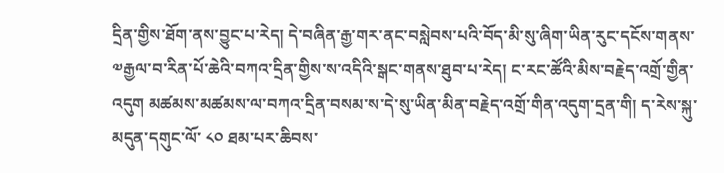དྲིན་གྱིས་ཐོག་ནས་བྱུང་པ་རེད། དེ་བཞིན་རྒྱ་གར་ནང་བསླེབས་པའི་བོད་མི་སུ་ཞིག་ཡིན་རུང་དངོས་གནས་༧རྒྱལ་བ་རིན་པོ་ཆེའི་བཀའ་དྲིན་གྱིས་ས་འདིའི་སྒང་གནས་ཐུབ་པ་རེད། ང་རང་ཚོའི་མིས་བརྗེད་འགྲོ་གྱིན་འདུག མཚམས་མཚམས་ལ་བཀའ་དྲིན་བསམ་ས་དེ་སུ་ཡིན་མིན་བརྗེད་འགྲོ་གིན་འདུག་དྲན་གི། ད་རེས་སྐུ་མདུན་དགུང་ལོ་ ༨༠ ཐམ་པར་ཆིབས་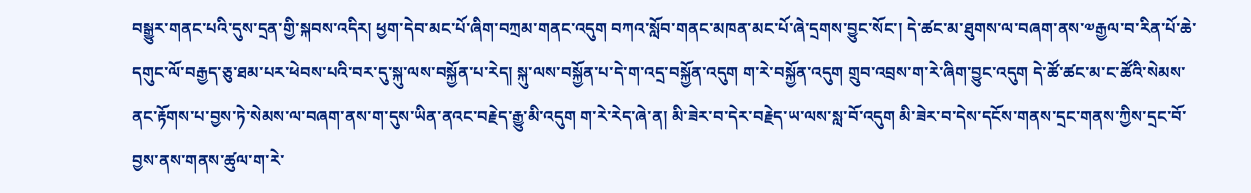བསྒྱུར་གནང་པའི་དུས་དྲན་གྱི་སྐབས་འདིར། ཕྱག་དེབ་མང་པོ་ཞིག་བཀྲམ་གནང་འདུག བཀའ་སློབ་གནང་མཁན་མང་པོ་ཞེ་དྲགས་བྱུང་སོང་། དེ་ཚང་མ་ཐུགས་ལ་བཞག་ནས་༧རྒྱལ་བ་རིན་པོ་ཆེ་དགུང་ལོ་བརྒྱད་ཅུ་ཐམ་པར་ཕེབས་པའི་བར་དུ་སྐུ་ལས་བསྐྱོན་པ་རེད། སྐུ་ལས་བསྐྱོན་པ་དེ་ག་འདྲ་བསྐྱོན་འདུག ག་རེ་བསྐྱོན་འདུག གྲུབ་འབྲས་ག་རེ་ཞིག་བྱུང་འདུག དེ་ཚོ་ཚང་མ་ང་ཚོའི་སེམས་ནང་རྟོགས་པ་བྱས་ཏེ་སེམས་ལ་བཞག་ནས་ག་དུས་ཡིན་ནའང་བརྗེད་རྒྱུ་མི་འདུག ག་རེ་རེད་ཞེ་ན། མི་ཟེར་བ་དེར་བརྗེད་ཡ་ལས་སླ་བོ་འདུག མི་ཟེར་བ་དེས་དངོས་གནས་དྲང་གནས་ཀྱིས་དྲང་བོ་བྱས་ནས་གནས་ཚུལ་ག་རེ་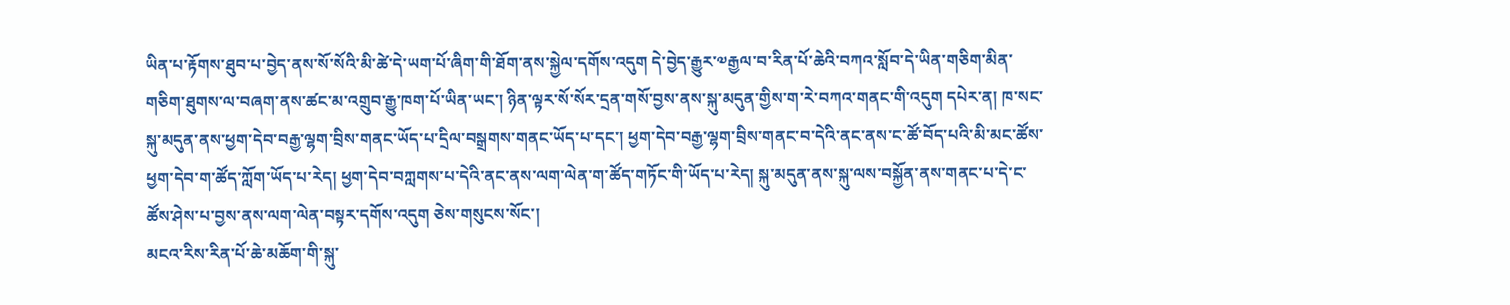ཡིན་པ་རྟོགས་ཐུབ་པ་བྱེད་ནས་སོ་སོའི་མི་ཚེ་དེ་ཡག་པོ་ཞིག་གི་ཐོག་ནས་སྐྱེལ་དགོས་འདུག དེ་བྱེད་རྒྱུར་༧རྒྱལ་བ་རིན་པོ་ཆེའི་བཀའ་སློབ་དེ་ཡིན་གཅིག་མིན་གཅིག་ཐུགས་ལ་བཞག་ནས་ཚང་མ་འགྲུབ་རྒྱུ་ཁག་པོ་ཡིན་ཡང་། ཉིན་ལྟར་སོ་སོར་དྲན་གསོ་བྱས་ནས་སྐུ་མདུན་གྱིས་ག་རེ་བཀའ་གནང་གི་འདུག དཔེར་ན། ཁ་སང་སྐུ་མདུན་ནས་ཕྱག་དེབ་བརྒྱ་ལྷག་བྲིས་གནང་ཡོད་པ་དྲིལ་བསྒྲགས་གནང་ཡོད་པ་དང་། ཕྱག་དེབ་བརྒྱ་ལྷག་བྲིས་གནང་བ་དེའི་ནང་ནས་ང་ཚོ་བོད་པའི་མི་མང་ཚོས་ཕྱག་དེབ་ག་ཚོད་ཀློག་ཡོད་པ་རེད། ཕྱག་དེབ་བཀླགས་པ་དེའི་ནང་ནས་ལག་ལེན་ག་ཚོད་གཏོང་གི་ཡོད་པ་རེད། སྐུ་མདུན་ནས་སྐུ་ལས་བསྐྱོན་ནས་གནང་པ་དེ་ང་ཚོས་ཤེས་པ་བྱས་ནས་ལག་ལེན་བསྟར་དགོས་འདུག ཅེས་གསུངས་སོང་།
མངའ་རིས་རིན་པོ་ཆེ་མཆོག་གི་སྐུ་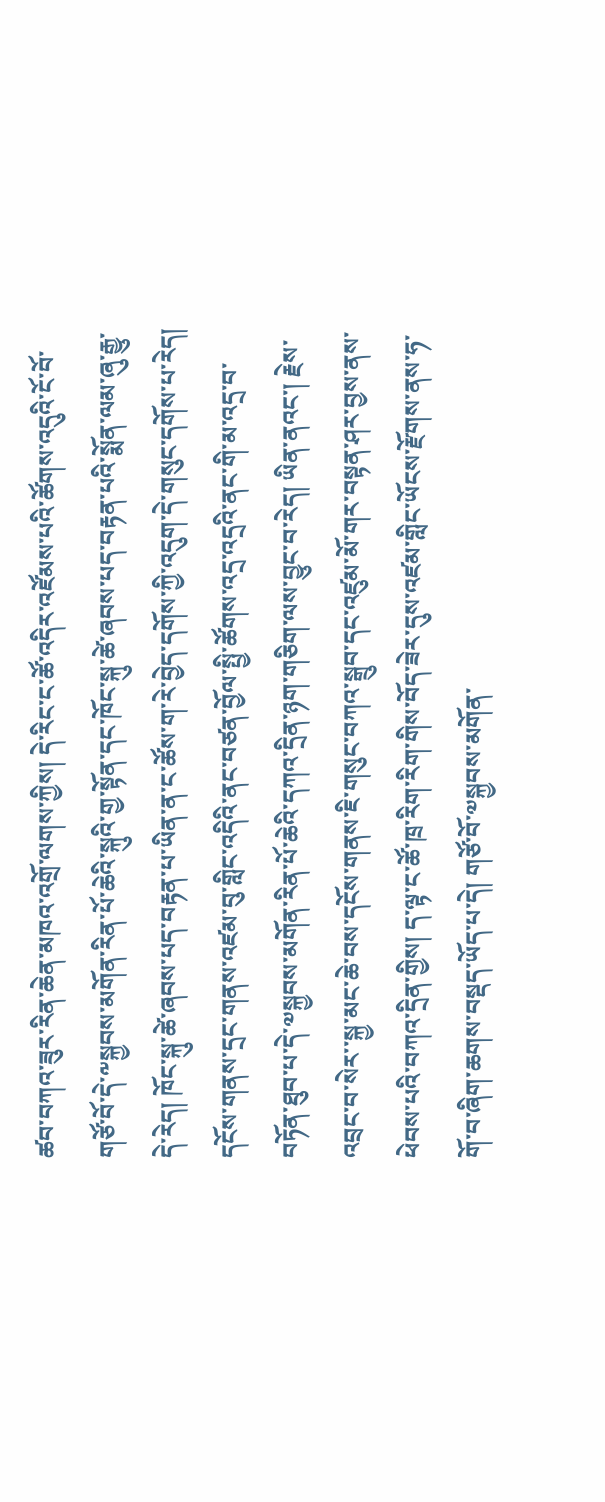ཚབ་བཀའ་ཟུར་རིན་ཆེན་མཁའ་འགྲོ་ལགས་ཀྱིས། དེ་རིང་ང་ཚོ་འདིར་འཛོམས་པའི་ཚོགས་འདུའི་ངོ་བོ་གཙོ་བོ་དེ་༸སྐྱབས་མགོན་རིན་པོ་ཆེའི་སྐུའི་གྱ་སྟོན་དང་ཁོང་སྐུ་ཚེ་ཞབས་པད་བརྟན་པའི་སྨོན་ལམ་ཞུ་རྒྱུ་དེ་རེད། ཁོང་སྐུ་ཚེ་ཞབས་པད་བརྟན་པ་ཡིན་ན་ང་ཚོས་ག་རེ་བྱེད་དགོས་ཀྱི་འདུག་དེ་གསུང་དགོས་པ་རེད། དངོས་གནས་དྲང་གནས་འཛམ་བུ་གླིང་འདིའི་ནང་བཙན་བྱོལ་སྤྱི་ཚོགས་འདྲ་འདྲའི་ནང་གི་མ་འདྲ་བ་བཏོན་ཐུབ་པ་དེ་༧སྐྱབས་མགོན་རིན་པོ་ཆེའི་དཀའ་དྲིན་ཉག་གཅིག་ལས་བྱུང་བ་རེད། ཡིན་ནའང་། རྗེས་འབྲང་བ་སེར་་སྐྱ་མང་ཆེ་བས་དངོས་གནས་ཇི་གསུང་བཀའ་སྒྲུབ་དང་འཛུམ་མོ་གར་བསྟན་ཤར་བྱས་ནས་ཕེབས་པའི་བཀའ་དྲིན་གྱིས། ད་ལྟ་ང་ཚོ་ཁྲ་རིག་རིག་གིས་བོད་ཟེར་དུས་འཛམ་གླིང་ཡོངས་རྫོགས་ནས་ཧ་གོ་བ་ཞིག་ཆགས་བསྡད་ཡོད་པ་དེ། གཙོ་བོ་༧སྐྱབས་མགོན་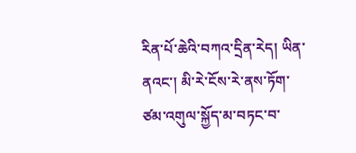རིན་པོ་ཆེའི་བཀའ་དྲིན་རེད། ཡིན་ནའང་། མི་རེ་ངོས་རེ་ནས་ཏོག་ཙམ་འགུལ་སྐྱོད་མ་བཏང་བ་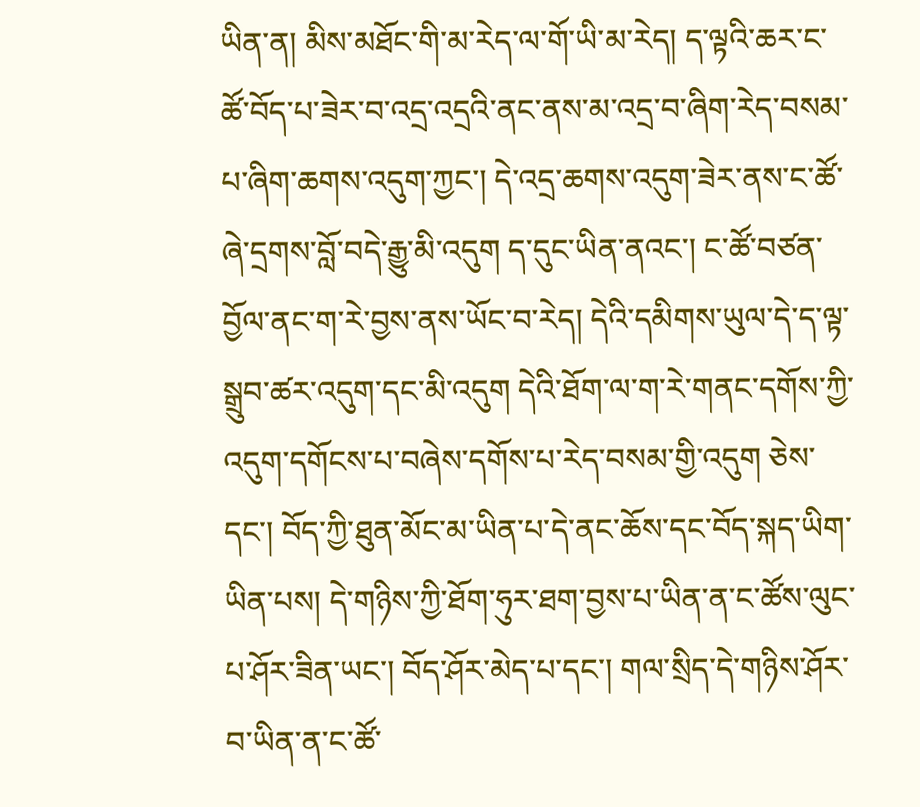ཡིན་ན། མིས་མཐོང་གི་མ་རེད་ལ་གོ་ཡི་མ་རེད། ད་ལྟའི་ཆར་ང་ཚོ་བོད་པ་ཟེར་བ་འདྲ་འདྲའི་ནང་ནས་མ་འདྲ་བ་ཞིག་རེད་བསམ་པ་ཞིག་ཆགས་འདུག་ཀྱང་། དེ་འདྲ་ཆགས་འདུག་ཟེར་ནས་ང་ཚོ་ཞེ་དྲགས་བློ་བདེ་རྒྱུ་མི་འདུག ད་དུང་ཡིན་ནའང་། ང་ཚོ་བཙན་བྱོལ་ནང་ག་རེ་བྱས་ནས་ཡོང་བ་རེད། དེའི་དམིགས་ཡུལ་དེ་ད་ལྟ་སྒྲུབ་ཚར་འདུག་དང་མི་འདུག དེའི་ཐོག་ལ་ག་རེ་གནང་དགོས་ཀྱི་འདུག་དགོངས་པ་བཞེས་དགོས་པ་རེད་བསམ་གྱི་འདུག ཅེས་དང་། བོད་ཀྱི་ཐུན་མོང་མ་ཡིན་པ་དེ་ནང་ཆོས་དང་བོད་སྐད་ཡིག་ཡིན་པས། དེ་གཉིས་ཀྱི་ཐོག་ཧུར་ཐག་བྱས་པ་ཡིན་ན་ང་ཚོས་ལུང་པ་ཤོར་ཟིན་ཡང་། བོད་ཤོར་མེད་པ་དང་། གལ་སྲིད་དེ་གཉིས་ཤོར་བ་ཡིན་ན་ང་ཚོ་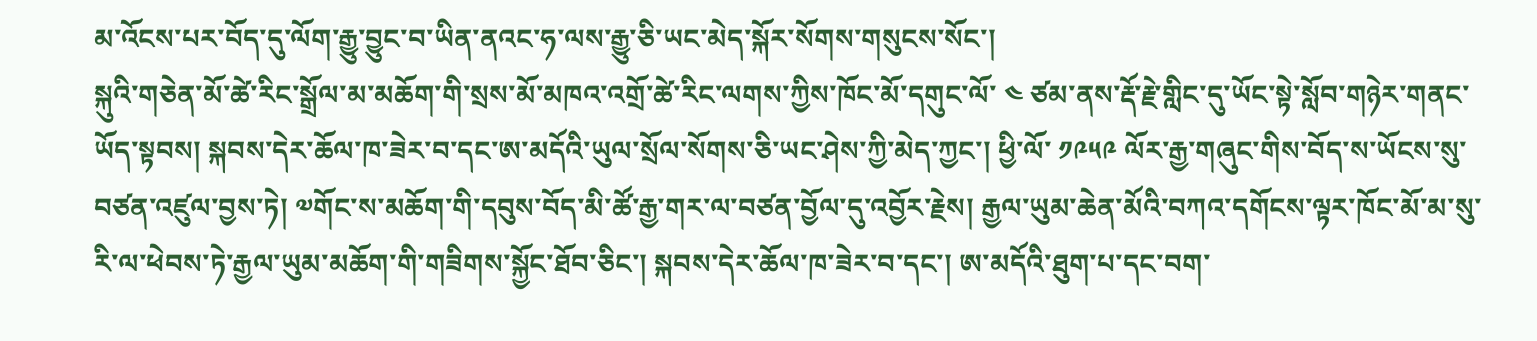མ་འོངས་པར་བོད་དུ་ལོག་རྒྱུ་བྱུང་བ་ཡིན་ནའང་ཧ་ལས་རྒྱུ་ཅི་ཡང་མེད་སྐོར་སོགས་གསུངས་སོང་།
སྐུའི་གཅེན་མོ་ཚེ་རིང་སྒྲོལ་མ་མཆོག་གི་སྲས་མོ་མཁའ་འགྲོ་ཚེ་རིང་ལགས་ཀྱིས་ཁོང་མོ་དགུང་ལོ་ ༤ ཙམ་ནས་རྡོ་རྗེ་གླིང་དུ་ཡོང་སྟེ་སློབ་གཉེར་གནང་ཡོད་སྟབས། སྐབས་དེར་ཆོལ་ཁ་ཟེར་བ་དང་ཨ་མདོའི་ཡུལ་སྲོལ་སོགས་ཅི་ཡང་ཤེས་ཀྱི་མེད་ཀྱང་། ཕྱི་ལོ་ ༡༩༥༩ ལོར་རྒྱ་གཞུང་གིས་བོད་ས་ཡོངས་སུ་བཙན་འཛུལ་བྱས་ཏེ། ༧གོང་ས་མཆོག་གི་དབུས་བོད་མི་ཚོ་རྒྱ་གར་ལ་བཙན་བྱོལ་དུ་འབྱོར་རྗེས། རྒྱལ་ཡུམ་ཆེན་མོའི་བཀའ་དགོངས་ལྟར་ཁོང་མོ་མ་སུ་རི་ལ་ཕེབས་ཏེ་རྒྱལ་ཡུམ་མཆོག་གི་གཟིགས་སྐྱོང་ཐོབ་ཅིང་། སྐབས་དེར་ཆོལ་ཁ་ཟེར་བ་དང་། ཨ་མདོའི་ཐུག་པ་དང་བག་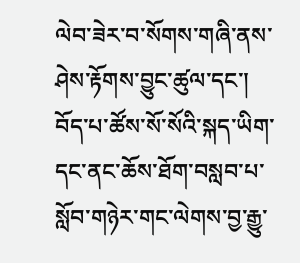ལེབ་ཟེར་བ་སོགས་གཞི་ནས་ཤེས་རྟོགས་བྱུང་ཚུལ་དང་། བོད་པ་ཚོས་སོ་སོའི་སྐད་ཡིག་དང་ནང་ཆོས་ཐོག་བསླབ་པ་སློབ་གཉེར་གང་ལེགས་བྱ་རྒྱུ་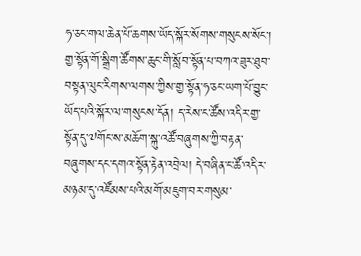ཧ་ཅང་གལ་ཆེན་པོ་ཆགས་ཡོད་སྐོར་སོགས་གསུངས་སོང་།
གྱ་སྟོན་གོ་སྒྲིག་ཚོགས་ཆུང་གི་སློབ་སྟོན་པ་བཀའ་ཟུར་ཐུབ་བསྟན་ལུང་རིགས་ལགས་ཀྱིས་གྱ་སྟོན་ཧ་ཅང་ཡག་པོ་བྱུང་ཡོད་པའི་སྐོར་ལ་གསུངས་དོན། ད་རེས་ང་ཚོས་འདིར་གྱ་སྟོན་དུ་༧གོང་ས་མཆོག་སྐུ་འཚོ་བཞུགས་ཀྱི་བརྟན་བཞུགས་དང་དགའ་སྟོན་རྟེན་འབྲེལ། དེ་བཞིན་ང་ཚོ་འདིར་མཉམ་དུ་འཛོམས་པའི་མགོ་མཇུག་བར་གསུམ་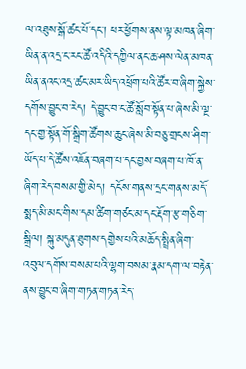ལ་འཐུས་སྒོ་ཚང་པོ་དང་། ཕར་ཕྱོགས་ནས་ལྟ་མཁན་ཞིག་ཡིན་ན་འདྲ་ང་རང་ཚོ་འདིའི་དཀྱིལ་ནང་ཆ་ཤས་ལེན་མཁན་ཡིན་ནའང་འདྲ་ཚང་མར་ཡིད་འཕྲོག་པའི་ཚོར་བ་ཞིག་སྐྱེས་དགོས་བྱུང་བ་རེད། དེ་བྱུང་བ་ང་ཚོ་སློབ་སྟོན་པ་ཞེས་མི་ལྔ་དང་གྱ་སྟོན་གོ་སྒྲིག་ཚོགས་ཆུང་ཞེས་མི་བཅུ་གྲངས་ཤིག་ཡོད་པ་དེ་ཚོས་འཇོན་བཞག་པ་དང་བྱས་བཞག་པ་ཁོ་ན་ཞིག་རེད་བསམ་གྱི་མེད། དངོས་གནས་དྲང་གནས་མདོ་སྨད་མི་མང་གིས་དམ་ཚིག་གཙང་མ་དང་རྡོག་རྩ་གཅིག་སྒྲིལ། སྐུ་མདུན་ཐུགས་དགྱེས་པའི་མཆོད་སྤྲིན་ཞིག་འབུལ་དགོས་བསམ་པའི་ལྷག་བསམ་རྣམ་དག་ལ་བརྟེན་ནས་བྱུང་བ་ཞིག་གཏན་གཏན་རེད་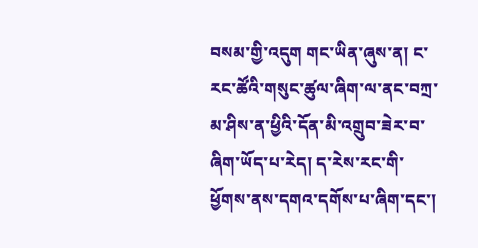བསམ་གྱི་འདུག གང་ཡིན་ཞུས་ན། ང་རང་ཚོའི་གསུང་ཚུལ་ཞིག་ལ་ནང་བཀྲ་མ་ཤིས་ན་ཕྱིའི་དོན་མི་འགྲུབ་ཟེར་བ་ཞིག་ཡོད་པ་རེད། ད་རེས་རང་གི་ཕྱོགས་ནས་དགའ་དགོས་པ་ཞིག་དང་།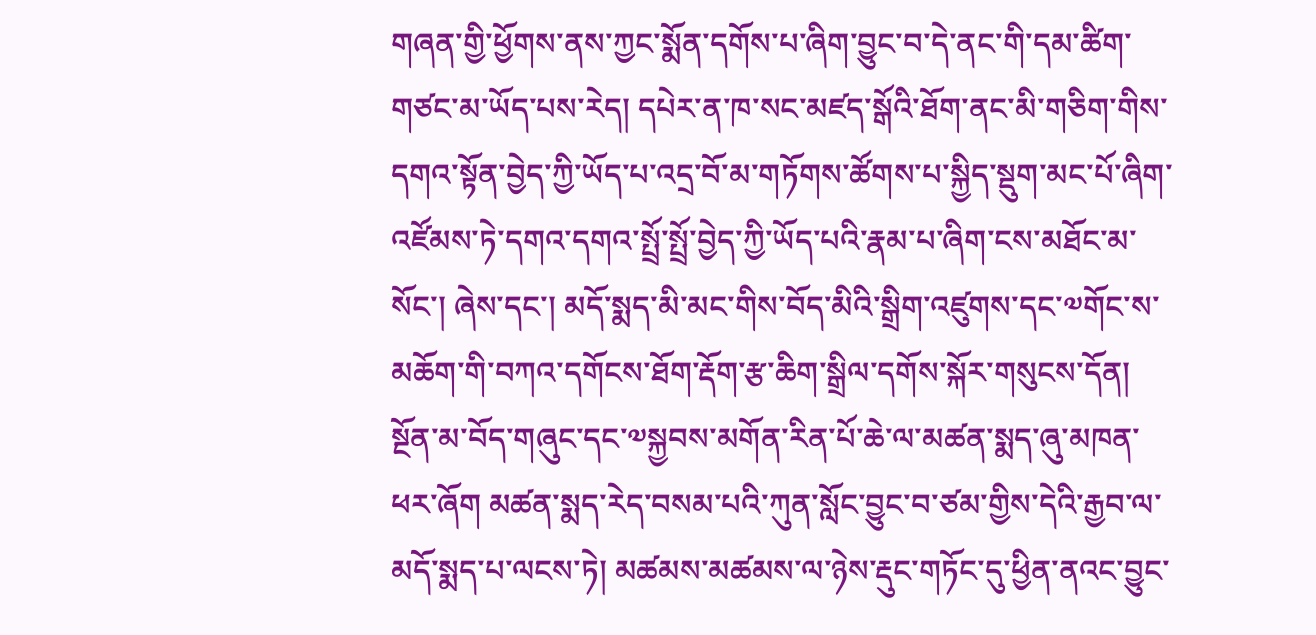གཞན་གྱི་ཕྱོགས་ནས་ཀྱང་སྨོན་དགོས་པ་ཞིག་བྱུང་བ་དེ་ནང་གི་དམ་ཚིག་གཙང་མ་ཡོད་པས་རེད། དཔེར་ན་ཁ་སང་མཛད་སྒོའི་ཐོག་ནང་མི་གཅིག་གིས་དགའ་སྟོན་བྱེད་ཀྱི་ཡོད་པ་འདྲ་བོ་མ་གཏོགས་ཚོགས་པ་སྐྱིད་སྡུག་མང་པོ་ཞིག་འཛོམས་ཏེ་དགའ་དགའ་སྤྲོ་སྤྲོ་བྱེད་ཀྱི་ཡོད་པའི་རྣམ་པ་ཞིག་ངས་མཐོང་མ་སོང་། ཞེས་དང་། མདོ་སྨད་མི་མང་གིས་བོད་མིའི་སྒྲིག་འཛུགས་དང་༧གོང་ས་མཆོག་གི་བཀའ་དགོངས་ཐོག་རྡོག་རྩ་ཆིག་སྒྲིལ་དགོས་སྐོར་གསུངས་དོན།
སྔོན་མ་བོད་གཞུང་དང་༧སྐྱབས་མགོན་རིན་པོ་ཆེ་ལ་མཚན་སྨད་ཞུ་མཁན་ཕར་ཞོག མཚན་སྨད་རེད་བསམ་པའི་ཀུན་སློང་བྱུང་བ་ཙམ་གྱིས་དེའི་རྒྱབ་ལ་མདོ་སྨད་པ་ལངས་ཏེ། མཚམས་མཚམས་ལ་ཉེས་རྡུང་གཏོང་དུ་ཕྱིན་ནའང་བྱུང་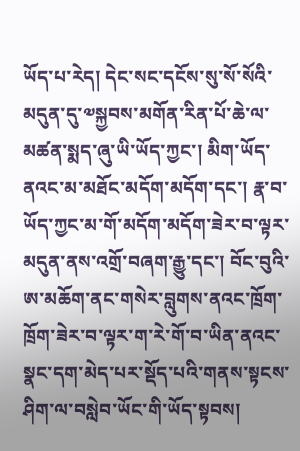ཡོད་པ་རེད། དེང་སང་དངོས་སུ་སོ་སོའི་མདུན་དུ་༧སྐྱབས་མགོན་རིན་པོ་ཆེ་ལ་མཚན་སྨད་ཞུ་ཡི་ཡོད་ཀྱང་། མིག་ཡོད་ནའང་མ་མཐོང་མདོག་མདོག་དང་། རྣ་བ་ཡོད་ཀྱང་མ་གོ་མདོག་མདོག་ཟེར་བ་ལྟར་མདུན་ནས་འགྲོ་བཞག་རྒྱུ་དང་། བོང་བུའི་ཨ་མཆོག་ནང་གསེར་བླུགས་ནའང་ཁྲོག་ཁྲོག་ཟེར་བ་ལྟར་ག་རེ་གོ་བ་ཡིན་ནའང་སྣང་དག་མེད་པར་སྡོད་པའི་གནས་སྟངས་ཤིག་ལ་བསླེབ་ཡོང་གི་ཡོད་སྟབས།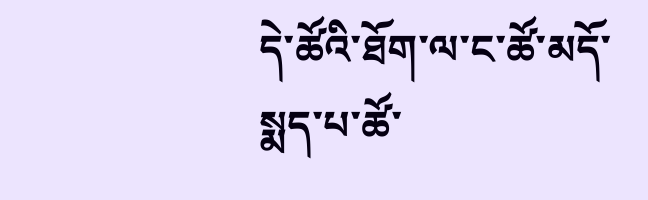དེ་ཚོའི་ཐོག་ལ་ང་ཚོ་མདོ་སྨད་པ་ཚོ་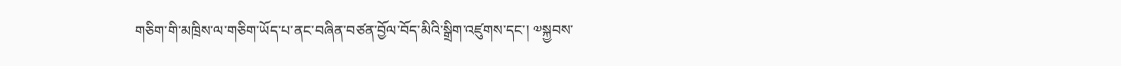གཅིག་གི་མཁྲིས་ལ་གཅིག་ཡོད་པ་ནང་བཞིན་བཙན་བྱོལ་བོད་མིའི་སྒྲིག་འཛུགས་དང་། ༧སྐྱབས་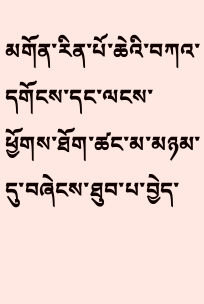མགོན་རིན་པོ་ཆེའི་བཀའ་དགོངས་དང་ལངས་ཕྱོགས་ཐོག་ཚང་མ་མཉམ་དུ་བཞེངས་ཐུབ་པ་བྱེད་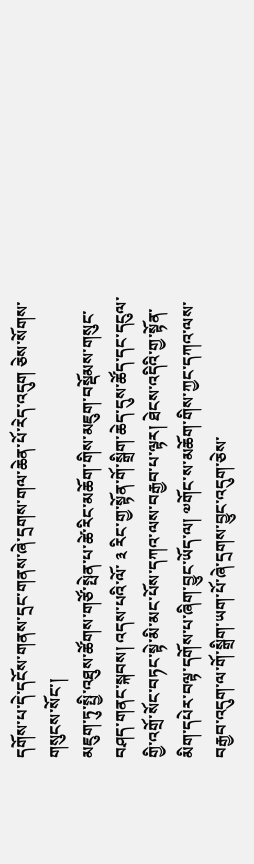དགོས་པ་དེ་དངོས་གནས་དྲང་གནས་ཞེ་དྲགས་གལ་ཆེན་པོ་རེད་འདུག ཅེས་སོགས་གསུངས་སོང་།
མཇུག་ཏུ་སྤྱི་འཐུས་ཚོགས་གཙོ་སྤེན་པ་ཚེ་རིང་མཆོག་གིས་མཇུག་བསྡོམས་གསུང་བཤད་གནང་སྐབས། འདས་པའི་ལོ་ ༣ རིང་གྱ་སྟོན་གོ་སྒྲིག་ཆེད་དུས་ཚོད་དང་དངུལ་གྱི་འགྲོ་སོང་བཏང་སྟེ་མི་མང་པོས་དཀའ་ལས་བརྒྱབ་པ་ལྟར། ཐེངས་འདིའི་གྱ་སྟོན་མིག་དཔེར་བལྟ་དགོས་པ་ཞིག་བྱུང་ཡོད་ལ། ༧གོང་ས་མཆོག་གིས་ཀྱང་དཀའ་ལས་བརྒྱབ་འདུག་ལ་གོ་སྒྲིག་ཡག་པོ་ཞེ་དྲགས་བྱུང་འདུག་ཅེས་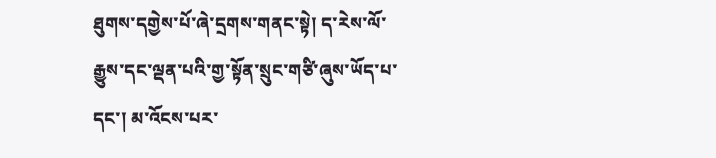ཐུགས་དགྱེས་པོ་ཞེ་དྲགས་གནང་སྟེ། ད་རེས་ལོ་རྒྱུས་དང་ལྡན་པའི་གྱ་སྟོན་སྲུང་གཙི་ཞུས་ཡོད་པ་དང་། མ་འོངས་པར་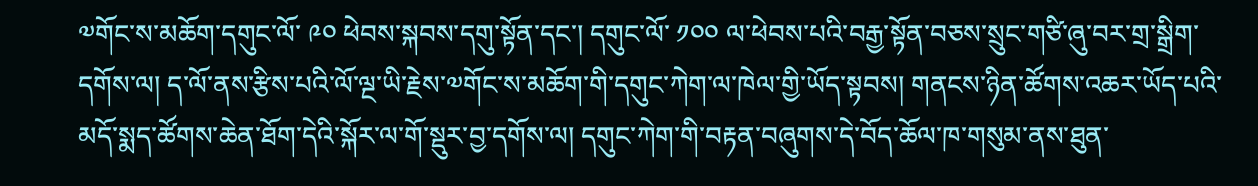༧གོང་ས་མཆོག་དགུང་ལོ་ ༩༠ ཕེབས་སྐབས་དགུ་སྟོན་དང་། དགུང་ལོ་ ༡༠༠ ལ་ཕེབས་པའི་བརྒྱ་སྟོན་བཅས་སྲུང་གཙི་ཞུ་བར་གྲ་སྒྲིག་དགོས་ལ། ད་ལོ་ནས་རྩིས་པའི་ལོ་ལྔ་ཡི་རྗེས་༧གོང་ས་མཆོག་གི་དགུང་ཀེག་ལ་ཁེལ་གྱི་ཡོད་སྟབས། གནངས་ཉིན་ཚོགས་འཆར་ཡོད་པའི་མདོ་སྨད་ཚོགས་ཆེན་ཐོག་དེའི་སྐོར་ལ་གོ་སྡུར་བྱ་དགོས་ལ། དགུང་ཀེག་གི་བརྟན་བཞུགས་དེ་བོད་ཆོལ་ཁ་གསུམ་ནས་ཐུན་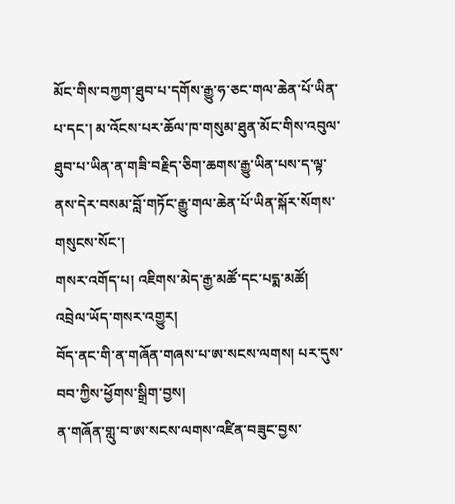མོང་གིས་བཀྱག་ཐུབ་པ་དགོས་རྒྱུ་ཧ་ཅང་གལ་ཆེན་པོ་ཡིན་པ་དང་། མ་འོངས་པར་ཆོལ་ཁ་གསུམ་ཐུན་མོང་གིས་འབུལ་ཐུབ་པ་ཡིན་ན་གཟི་བརྗིད་ཅིག་ཆགས་རྒྱུ་ཡིན་པས་ད་ལྟ་ནས་དེར་བསམ་བློ་གཏོང་རྒྱུ་གལ་ཆེན་པོ་ཡིན་སྐོར་སོགས་གསུངས་སོང་།
གསར་འགོད་པ། འཇིགས་མེད་རྒྱ་མཚོ་དང་པདྨ་མཚོ།
འབྲེལ་ཡོད་གསར་འགྱུར།
བོད་ནང་གི་ན་གཞོན་གཞས་པ་ཨ་སངས་ལགས། པར་དུས་བབ་ཀྱིས་ཕྱོགས་སྒྲིག་བྱས།
ན་གཞོན་གླུ་བ་ཨ་སངས་ལགས་འཛིན་བཟུང་བྱས་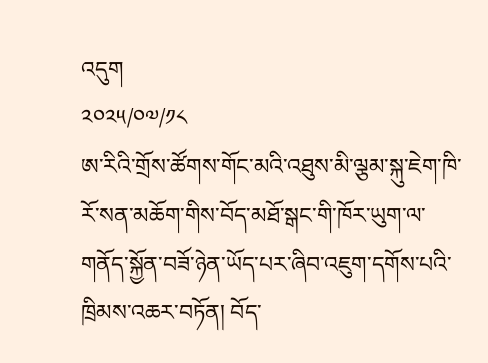འདུག
༢༠༢༥/༠༧/༡༨
ཨ་རིའི་གྲོས་ཚོགས་གོང་མའི་འཐུས་མི་ལྕམ་སྐུ་ཇེག་ཁི་རོ་སན་མཆོག་གིས་བོད་མཐོ་སྒང་གི་ཁོར་ཡུག་ལ་གནོད་སྐྱོན་བཟོ་ཉེན་ཡོད་པར་ཞིབ་འཇུག་དགོས་པའི་ཁྲིམས་འཆར་བཏོན། བོད་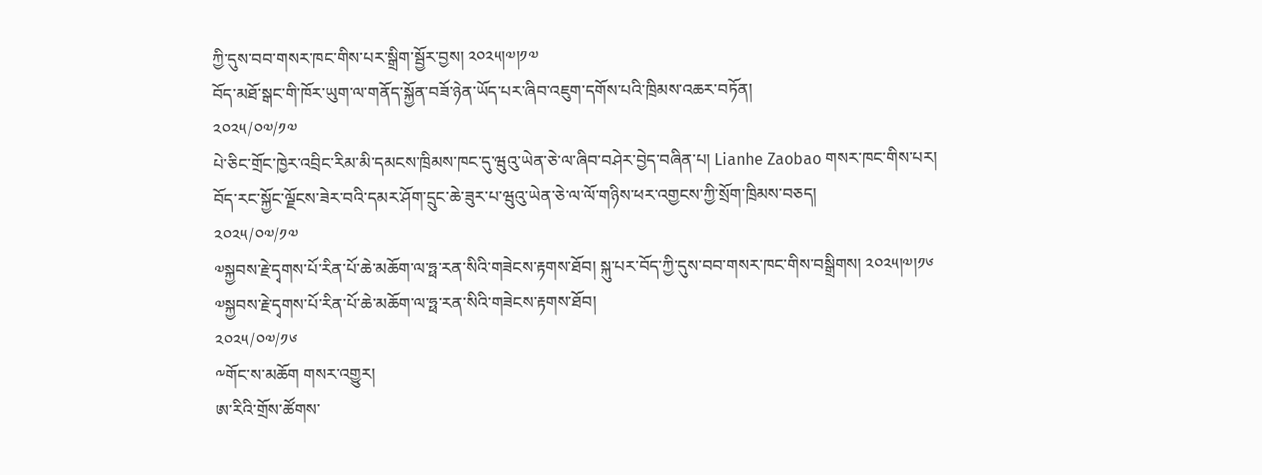ཀྱི་དུས་བབ་གསར་ཁང་གིས་པར་སྒྲིག་སྦྱོར་བྱས། ༢༠༢༥།༧།༡༧
བོད་མཐོ་སྒང་གི་ཁོར་ཡུག་ལ་གནོད་སྐྱོན་བཟོ་ཉེན་ཡོད་པར་ཞིབ་འཇུག་དགོས་པའི་ཁྲིམས་འཆར་བཏོན།
༢༠༢༥/༠༧/༡༧
པེ་ཅིང་གྲོང་ཁྱེར་འབྲིང་རིམ་མི་དམངས་ཁྲིམས་ཁང་དུ་ཝུའུ་ཡེན་ཅེ་ལ་ཞིབ་བཤེར་བྱེད་བཞིན་པ། Lianhe Zaobao གསར་ཁང་གིས་པར།
བོད་རང་སྐྱོང་ལྗོངས་ཟེར་བའི་དམར་ཤོག་དྲུང་ཆེ་ཟུར་པ་ཝུའུ་ཡེན་ཅེ་ལ་ལོ་གཉིས་ཕར་འགྱངས་ཀྱི་སྲོག་ཁྲིམས་བཅད།
༢༠༢༥/༠༧/༡༧
༧སྐྱབས་རྗེ་དྭགས་པོ་རིན་པོ་ཆེ་མཆོག་ལ་ཧྥ་རན་སིའི་གཟེངས་རྟགས་ཐོབ། སྐུ་པར་བོད་ཀྱི་དུས་བབ་གསར་ཁང་གིས་བསྒྲིགས། ༢༠༢༥།༧།༡༦
༧སྐྱབས་རྗེ་དྭགས་པོ་རིན་པོ་ཆེ་མཆོག་ལ་ཧྥ་རན་སིའི་གཟེངས་རྟགས་ཐོབ།
༢༠༢༥/༠༧/༡༦
༸གོང་ས་མཆོག གསར་འགྱུར།
ཨ་རིའི་གྲོས་ཚོགས་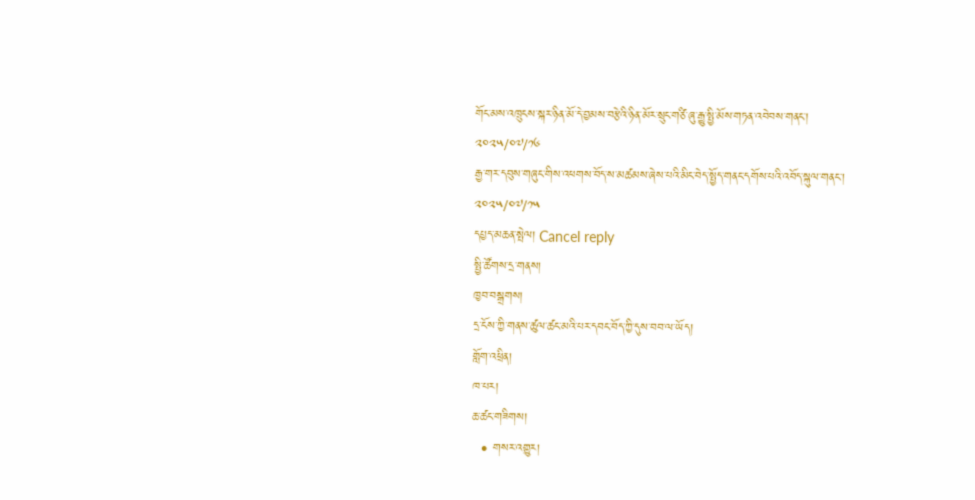གོང་མས་འཁྲུངས་སྐར་ཉིན་མོ་དེ་བྱམས་བརྩེའི་ཉིན་མོར་སྲུང་གཙི་ཞུ་རྒྱུ་སྤྱི་མོས་གཏན་འབེབས་གནང་།
༢༠༢༥/༠༧/༡༦
རྒྱ་གར་དབུས་གཞུང་གིས་འཕགས་བོད་ས་མཚམས་ཞེས་པའི་མིང་བེད་སྤྱོད་གནང་དགོས་པའི་འབོད་སྐུལ་གནང་།
༢༠༢༥/༠༧/༡༥
དཔྱད་མཆན་སྤེལ། Cancel reply
སྤྱི་ཚོགས་དྲ་གནས།
ཁྱབ་བསྒྲགས།
དྲ་ངོས་ཀྱི་གནས་ཚུལ་ཚང་མའི་པར་དབང་བོད་ཀྱི་དུས་བབ་ལ་ཡོད།
གློག་འཕྲིན།
ཁ་པར།
ཆ་ཚང་གཟིགས།
  • གསར་འགྱུར།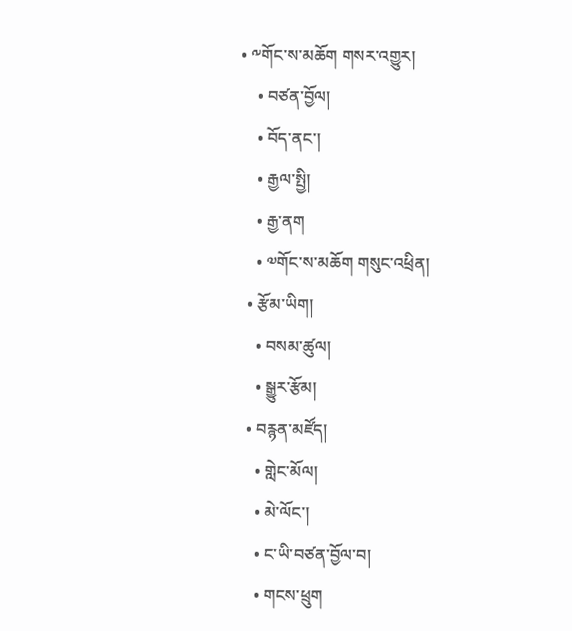• ༸གོང་ས་མཆོག གསར་འགྱུར།
    • བཙན་བྱོལ།
    • བོད་ནང་།
    • རྒྱལ་སྤྱི།
    • རྒྱ་ནག
    • ༧གོང་ས་མཆོག གསུང་འཕྲིན།
  • རྩོམ་ཡིག།
    • བསམ་ཚུལ།
    • སྒྱུར་རྩོམ།
  • བརྙན་མཛོད།
    • གླེང་མོལ།
    • མེ་ལོང་།
    • ང་ཡི་བཙན་བྱོལ་བ།
    • གངས་ཕྲུག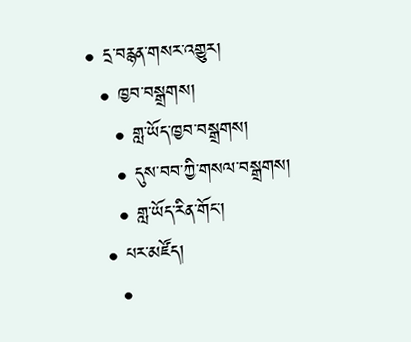• དྲ་བརྙན་གསར་འགྱུར།
  • ཁྱབ་བསྒྲགས།
    • གླ་ཡོད་ཁྱབ་བསྒྲགས།
    • དུས་བབ་ཀྱི་གསལ་བསྒྲགས།
    • གླ་ཡོད་རིན་གོང་།
  • པར་མཛོད།
    •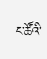ང་ཚོའི་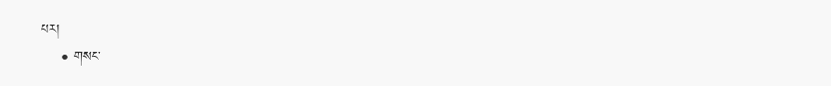པར།
    • གསང་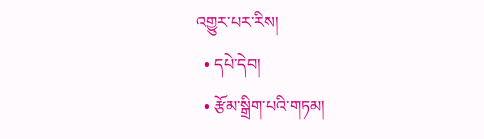འགྱུར་པར་རིས།
  • དཔེ་དེབ།
  • རྩོམ་སྒྲིག་པའི་གཏམ།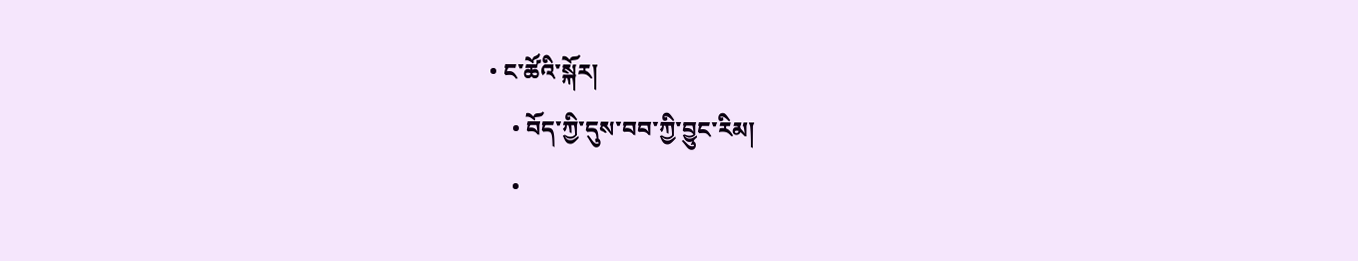• ང་ཚོའི་སྐོར།
    • བོད་ཀྱི་དུས་བབ་ཀྱི་བྱུང་རིམ།
    •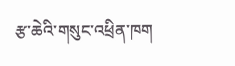རྩ་ཆེའི་གསུང་འཕྲིན་ཁག